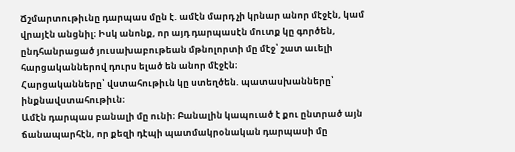Ճշմարտութիւնը դարպաս մըն է. ամէն մարդ չի կրնար անոր մէջէն, կամ վրայէն անցնիլ։ Իսկ անոնք, որ այդ դարպասէն մուտք կը գործեն, ընդհանրացած յուսախաբութեան մթնոլորտի մը մէջ՝ շատ աւելի հարցականներով դուրս ելած են անոր մէջէն։
Հարցականները՝ վստահութիւն կը ստեղծեն. պատասխանները՝ ինքնավստահութիւն։
Ամէն դարպաս բանալի մը ունի։ Բանալին կապուած է քու ընտրած այն ճանապարհէն, որ քեզի դէպի պատմակրօնական դարպասի մը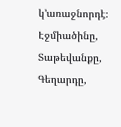կ’առաջնորդէ։
Էջմիածինը, Տաթեվանքը, Գեղարդը,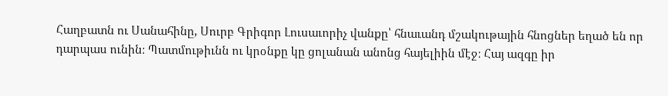Հաղբատն ու Սանահինը, Սուրբ Գրիգոր Լուսաւորիչ վանքը՝ հնաւանդ մշակութային հնոցներ եղած են որ դարպաս ունին։ Պատմութիւնն ու կրօնքը կը ցոլանան անոնց հայելիին մէջ։ Հայ ազգը իր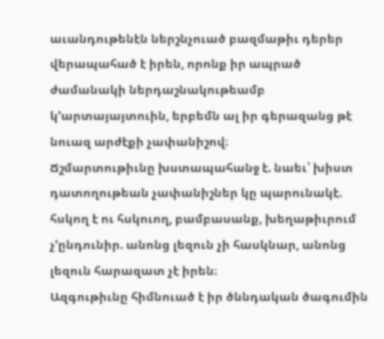աւանդութենէն ներշնչուած բազմաթիւ դերեր վերապահած է իրեն, որոնք իր ապրած ժամանակի ներդաշնակութեամբ կ’արտայայտուին, երբեմն ալ իր գերազանց թէ նուազ արժէքի չափանիշով։
Ճշմարտութիւնը խստապահանջ է. նաեւ՝ խիստ դատողութեան չափանիշներ կը պարունակէ. հսկող է ու հսկուող, բամբասանք, խեղաթիւրում չ’ընդունիր. անոնց լեզուն չի հասկնար, անոնց լեզուն հարազատ չէ իրեն։
Ազգութիւնը հիմնուած է իր ծննդական ծագումին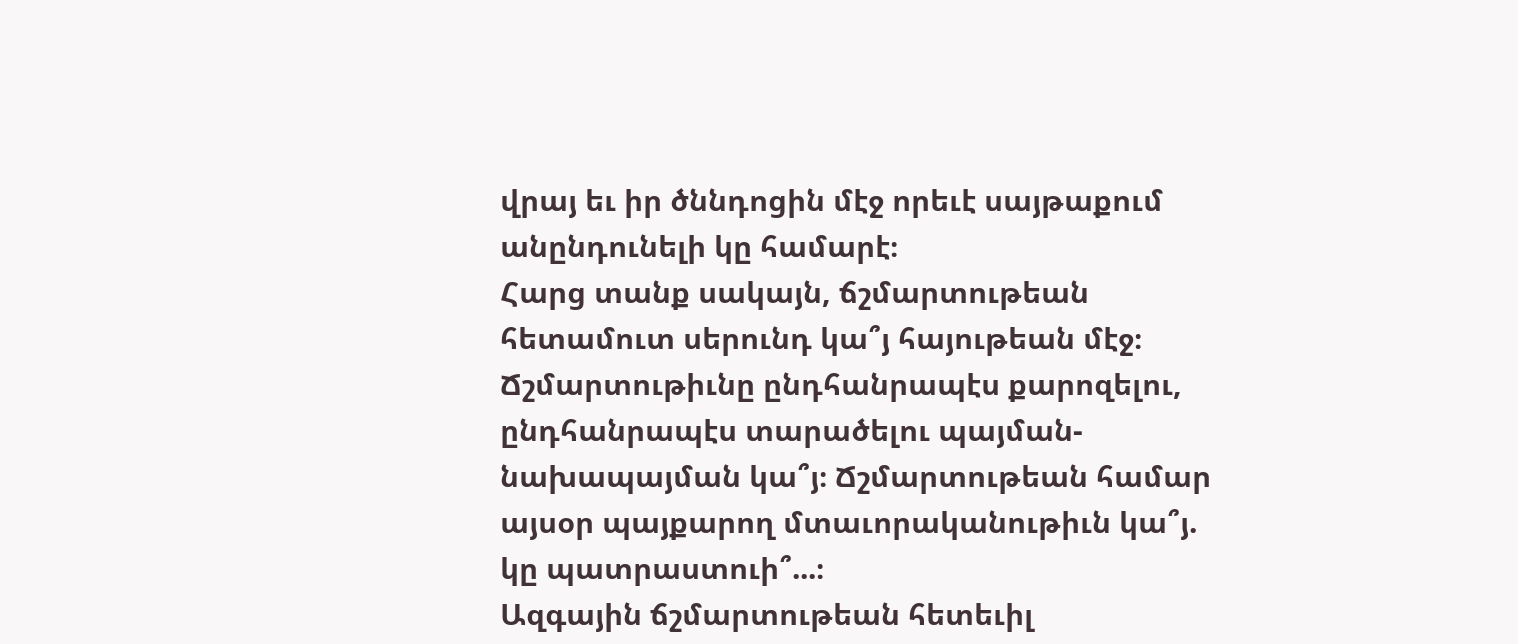վրայ եւ իր ծննդոցին մէջ որեւէ սայթաքում անընդունելի կը համարէ։
Հարց տանք սակայն, ճշմարտութեան հետամուտ սերունդ կա՞յ հայութեան մէջ։ Ճշմարտութիւնը ընդհանրապէս քարոզելու, ընդհանրապէս տարածելու պայման-նախապայման կա՞յ։ Ճշմարտութեան համար այսօր պայքարող մտաւորականութիւն կա՞յ. կը պատրաստուի՞...։
Ազգային ճշմարտութեան հետեւիլ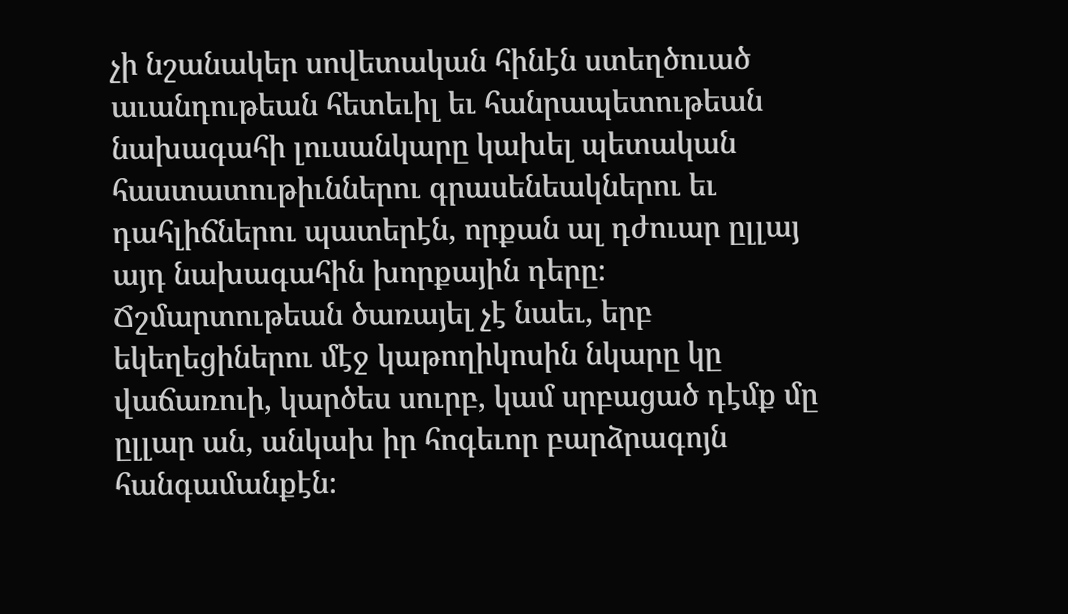չի նշանակեր սովետական հինէն ստեղծուած աւանդութեան հետեւիլ եւ հանրապետութեան նախագահի լուսանկարը կախել պետական հաստատութիւններու գրասենեակներու եւ դահլիճներու պատերէն, որքան ալ դժուար ըլլայ այդ նախագահին խորքային դերը։
Ճշմարտութեան ծառայել չէ նաեւ, երբ եկեղեցիներու մէջ կաթողիկոսին նկարը կը վաճառուի, կարծես սուրբ, կամ սրբացած դէմք մը ըլլար ան, անկախ իր հոգեւոր բարձրագոյն հանգամանքէն։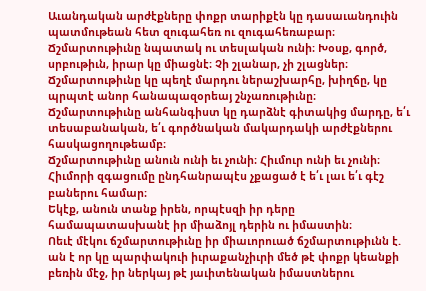Աւանդական արժէքները փոքր տարիքէն կը դասաւանդուին պատմութեան հետ զուգահեռ ու զուգահեռաբար։
Ճշմարտութիւնը նպատակ ու տեսլական ունի։ Խօսք, գործ, սրբութիւն, իրար կը միացնէ։ Չի շլանար, չի շլացներ։
Ճշմարտութիւնը կը պեղէ մարդու ներաշխարհը, խիղճը, կը պրպտէ անոր հանապազօրեայ շնչառութիւնը։
Ճշմարտութիւնը անհանգիստ կը դարձնէ գիտակից մարդը, ե՛ւ տեսաբանական, ե՛ւ գործնական մակարդակի արժէքներու հասկացողութեամբ։
Ճշմարտութիւնը անուն ունի եւ չունի։ Հիւմուր ունի եւ չունի։ Հիւմորի զգացումը ընդհանրապէս չքացած է ե՛ւ լաւ ե՛ւ գէշ բաներու համար։
Եկէք, անուն տանք իրեն, որպէսզի իր դերը համապատասխանէ իր միաձոյլ դերին ու իմաստին։
Ոեւէ մէկու ճշմարտութիւնը իր միաւորուած ճշմարտութիւնն է. ան է որ կը պարփակուի իւրաքանչիւրի մեծ թէ փոքր կեանքի բեռին մէջ, իր ներկայ թէ յաւիտենական իմաստներու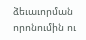ձեւաւորման որոնումին ու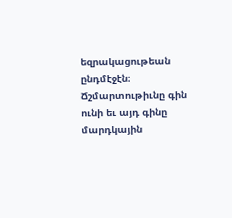եզրակացութեան ընդմէջէն։
Ճշմարտութիւնը գին ունի եւ այդ գինը մարդկային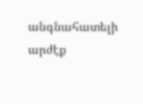անգնահատելի արժէք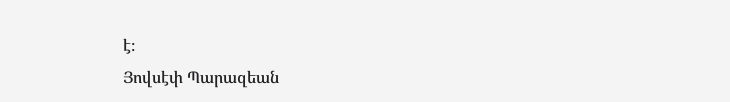է։
Յովսէփ Պարազեան